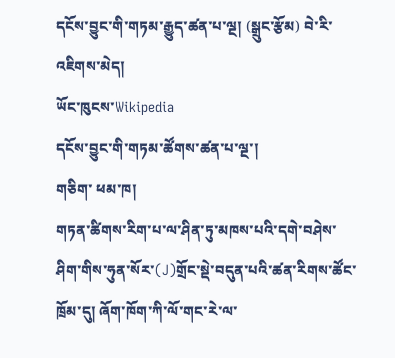དངོས་བྱུང་གི་གཏམ་རྒྱུད་ཚན་པ་ལྔ། (སྒྲུང་རྩོམ) བེ་རི་འཇིགས་མེད།
ཡོང་ཁུངས་Wikipedia
དངོས་བྱུང་གི་གཏམ་ཚོགས་ཚན་པ་ལྔ་།
གཅིག་ ཕམ་ཁ།
གཏན་ཚིགས་རིག་པ་ལ་ཤིན་ཏུ་མཁས་པའི་དགེ་བཤེས་ཤིག་གིས་ཧུན་སོར་(J)གྲོང་སྡེ་བདུན་པའི་ཚན་རིགས་ཚོང་ཁྲོམ་དུ། ཞོག་ཁོག་ཀི་ལོ་གང་རེ་ལ་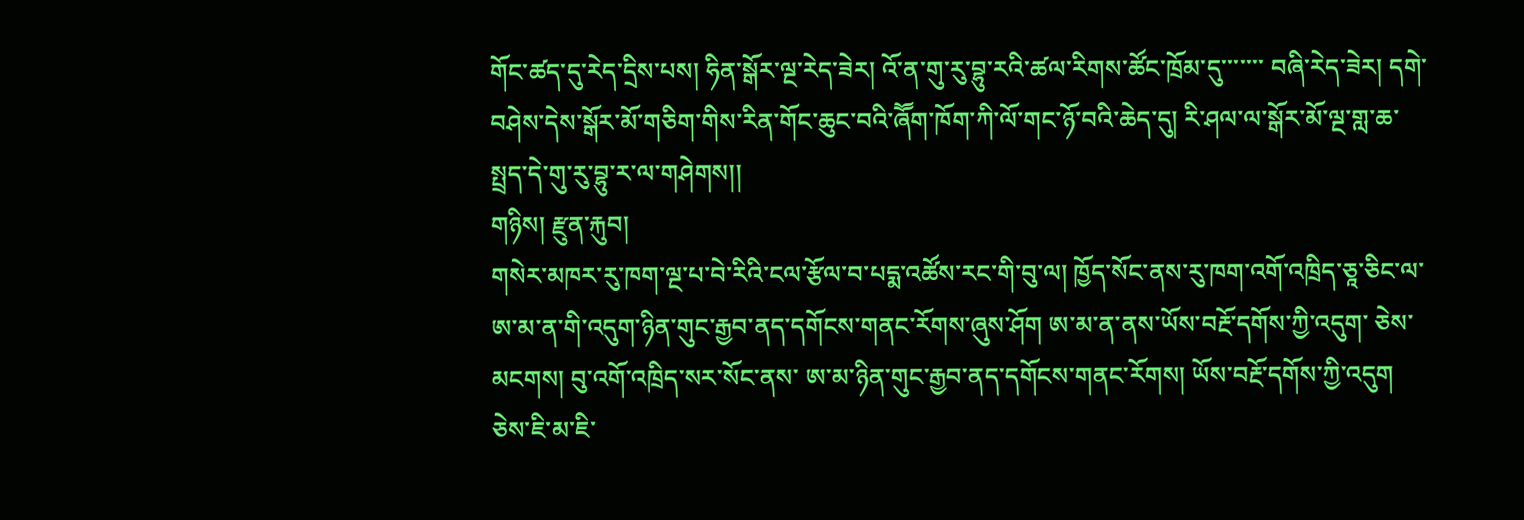གོང་ཚད་དུ་རེད་དྲིས་པས། ཧིན་སྒོར་ལྔ་རེད་ཟེར། འོ་ན་གུ་རུ་བྷུ་རའི་ཚལ་རིགས་ཚོང་ཁྲོམ་དུ་་་་་་་ བཞི་རེད་ཟེར། དགེ་བཤེས་དེས་སྒོར་མོ་གཅིག་གིས་རིན་གོང་ཆུང་བའི་ཞཽག་ཁོག་ཀི་ལོ་གང་ཉོ་བའི་ཆེད་དུ། རི་ཤལ་ལ་སྒོར་མོ་ལྔ་གླ་ཆ་སྤྲད་དེ་གུ་རུ་བྷུ་ར་ལ་གཤེགས།།
གཉིས། རྫུན་རྐུབ།
གསེར་མཁར་རུ་ཁག་ལྔ་པ་བེ་རིའི་ངལ་རྩོལ་བ་པདྨ་འཚོས་རང་གི་བུ་ལ། ཁྱོད་སོང་ནས་རུ་ཁག་འགོ་འཁྲིད་ཅཱ་ཅིང་ལ་ཨ་མ་ན་གི་འདུག་ཉིན་གུང་རྒྱབ་ནད་དགོངས་གནང་རོགས་ཞུས་ཤོག ཨ་མ་ན་ནས་ཡོས་བརྔོ་དགོས་ཀྱི་འདུག་ ཅེས་མངགས། བུ་འགོ་འཁྲིད་སར་སོང་ནས་ ཨ་མ་ཉིན་གུང་རྒྱབ་ནད་དགོངས་གནང་རོགས། ཡོས་བརྔོ་དགོས་ཀྱི་འདུག ཅེས་ཇི་མ་ཇི་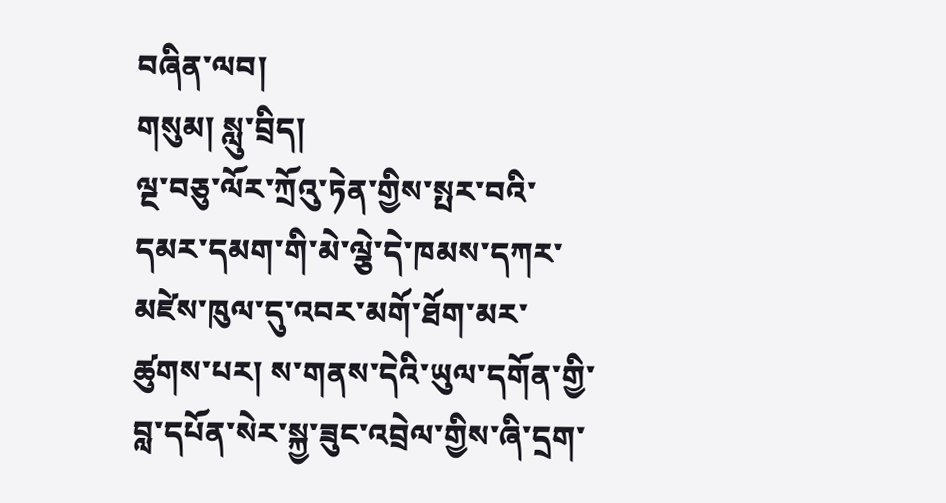བཞིན་ལབ།
གསུམ། སླུ་བྲིད།
ལྔ་བཅུ་ལོར་ཀྲོའུ་ཏེན་གྱིས་སྤར་བའི་དམར་དམག་གི་མེ་ལྕེ་དེ་ཁམས་དཀར་མཛེས་ཁུལ་དུ་འབར་མགོ་ཐོག་མར་ཚུགས་པར། ས་གནས་དེའི་ཡུལ་དགོན་གྱི་བླ་དཔོན་སེར་སྐྱ་ཟུང་འབྲེལ་གྱིས་ཞི་དྲག་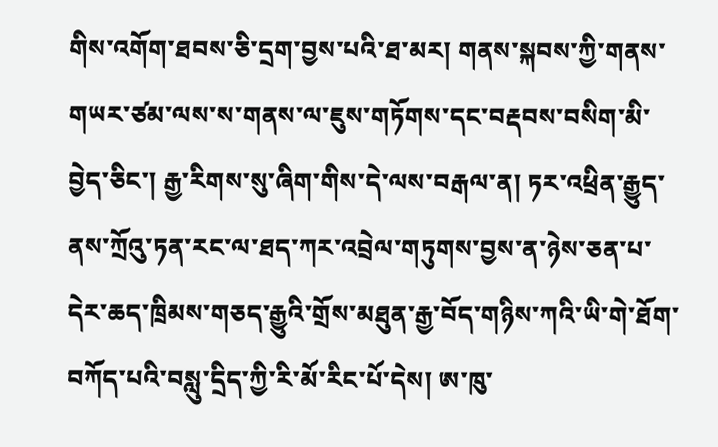གིས་འགོག་ཐབས་ཅི་དྲག་བྱས་པའི་ཐ་མར། གནས་སྐབས་ཀྱི་གནས་གཡར་ཙམ་ལས་ས་གནས་ལ་ཇུས་གཏོགས་དང་བརྡབས་བསིག་མི་བྱེད་ཅིང་། རྒྱ་རིགས་སུ་ཞིག་གིས་དེ་ལས་བརྒལ་ན། ཏར་འཕྲིན་རྒྱུད་ནས་ཀྲོའུ་ཏན་རང་ལ་ཐད་ཀར་འབྲེལ་གཏུགས་བྱས་ན་ཉེས་ཅན་པ་དེར་ཆད་ཁྲིམས་གཅད་རྒྱུའི་གྲོས་མཐུན་རྒྱ་བོད་གཉིས་ཀའི་ཡི་གེ་ཐོག་བཀོད་པའི་བསླུ་དྲིད་ཀྱི་རི་མོ་རིང་པོ་དེས། ཨ་ཁུ་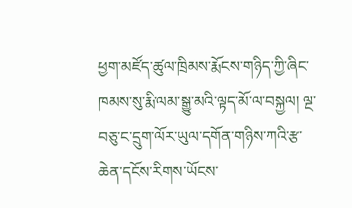ཕྱག་མཛོད་ཚུལ་ཁྲིམས་རྨོངས་གཉིད་ཀྱི་ཞིང་ཁམས་སུ་རྨི་ལམ་སྒྱུ་མའི་ལྟད་མོ་ལ་བསྐྱལ། ལྔ་བཅུ་ང་དྲུག་ལོར་ཡུལ་དགོན་གཉིས་ཀའི་རྩ་ཆེན་དངོས་རིགས་ཡོངས་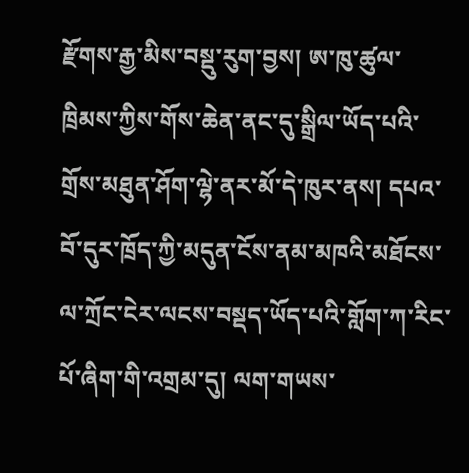རྫོགས་རྒྱ་མིས་བསྡུ་རུག་བྱས། ཨ་ཁུ་ཚུལ་ཁྲིམས་ཀྱིས་གོས་ཆེན་ནང་དུ་སྒྲིལ་ཡོད་པའི་གྲོས་མཐུན་ཤོག་ལྷེ་ནར་མོ་དེ་ཁུར་ནས། དཔའ་བོ་དུར་ཁྲོད་ཀྱི་མདུན་ངོས་ནམ་མཁའི་མཐོངས་ལ་ཀྲོང་ངེར་ལངས་བསྡད་ཡོད་པའི་གློག་ཀ་རིང་པོ་ཞིག་གི་འགྲམ་དུ། ལག་གཡས་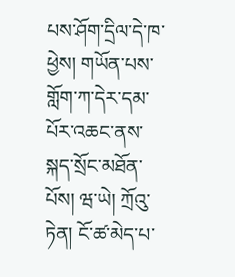པས་ཤོག་དྲིལ་དེ་ཁ་ཕྱེས། གཡོན་པས་གློག་ཀ་དེར་དམ་པོར་འཆང་ནས་སྐད་སྲོང་མཐོན་པོས། ཝ་ཡེ། ཀྲོའུ་ཏེན། ངོ་ཚ་མེད་པ་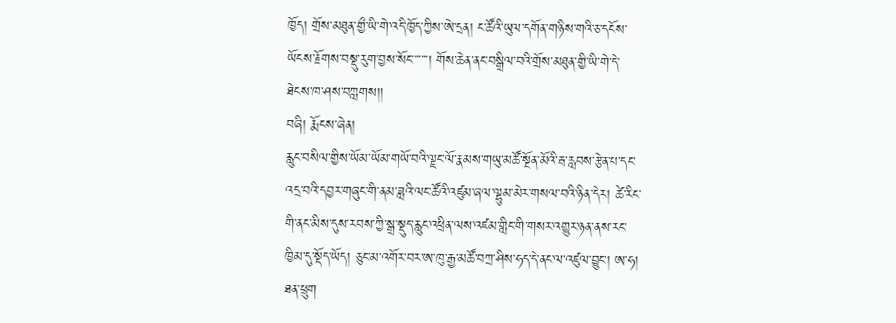ཁྱོད། གྲོས་མཐུན་གྱྀ་ཡི་གེ་འདི་ཁྱོད་ཀྱིས་ཨེ་དྲན། ང་ཚོའི་ཡུལ་དགོན་གཉིས་གའི་ཅ་དངོས་ཡོངས་རྗོགས་བསྡུ་རུག་བྱས་སོང་་་་་་་། གོས་ཆེན་ནང་བསྒྲིལ་བའི་གྲོས་མཐུན་གྱི་ཡི་གེ་དེ་ཐེངས་ཁ་ཤས་བཀླགས།།
བཞི། རྨོངས་ཞེན།
རླུང་བསིལ་གྱིས་ཡོམ་ཡོམ་གཡོ་བའི་ལྗང་ལོ་རྣམས་གཡུ་མཚོ་སྔོན་མོའི་རྦ་རླབས་རྩེན་པ་དང་འདྲ་བའི་དབྱར་གཞུང་གི་ནམ་ཟླའི་ལང་ཚོའི་འཛུམ་ཞལ་ལྷུམ་མེར་གསལ་བའི་ཉིན་དེར། ཚེ་རིང་གི་ནང་མིས་དུས་རབས་ཀྱི་སྒྲ་སྡུད་རླུང་འཕྲིན་ལས་འཛམ་གླིང་གི་གསར་འགྱུར་ཉན་ནས་རང་ཁྱིམ་དུ་སྡོད་ཡོད། ཅུང་མ་འགོར་བར་ཨ་ཁུ་རྒྱ་མཚོ་བཀྲ་ཤིས་ཧད་དེ་ནང་ལ་འཛུལ་བྱུང་། ཨ་ཧ། ཐན་ཕྲུག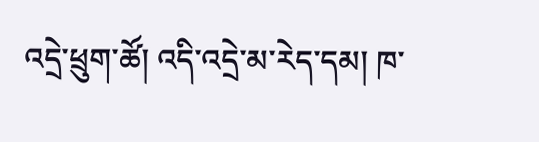འདྲེ་ཕྲུག་ཚོ། འདི་འདྲེ་མ་རེད་དམ། ཁ་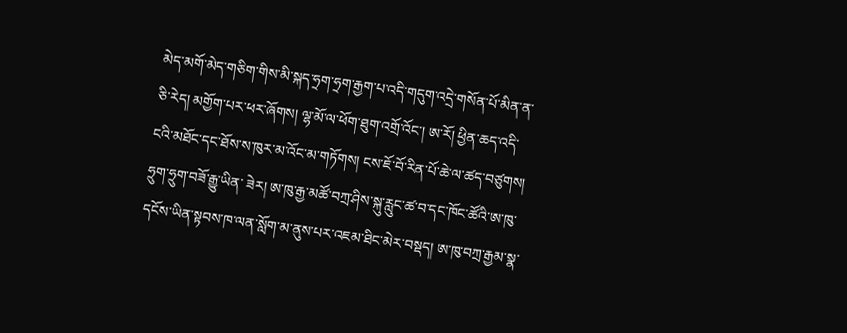མེད་མགོ་མེད་གཅིག་གིས་མི་སྐད་ཧྲག་ཧྲག་རྒྱག་པ་འདི་གདུག་འདྲེ་གསོན་པོ་མིན་ན་ཅི་རེད། མགྱོག་པར་ཕར་ཞོགས། ལྷ་མོ་ལ་ཕོག་ཐུག་འགྲོ་འོང་། ཨ་རོ། ཕྱིན་ཆད་འདི་ངའི་མཐོང་དང་ཐོས་ས་ཁུར་མ་འོང་མ་གཏོགས། ངས་ཇོ་བོ་རིན་པོ་ཆེ་ལ་ཚད་བཙུགས། ཧྲུག་ཧྲུག་བཟོ་རྒྱུ་ཡིན་ ཟེར། ཨ་ཁུ་རྒྱ་མཚོ་བཀྲ་ཤིས་སྐུ་རླུང་ཚ་བ་དང་ཁོང་ཚོའི་ཨ་ཁུ་དངོས་ཡིན་སྟབས་ཁ་ལན་སློག་མ་ནུས་པར་འཇམ་ཐིང་མེར་བསྡད། ཨ་ཁུ་བཀྲ་རྒྱམ་སྣ་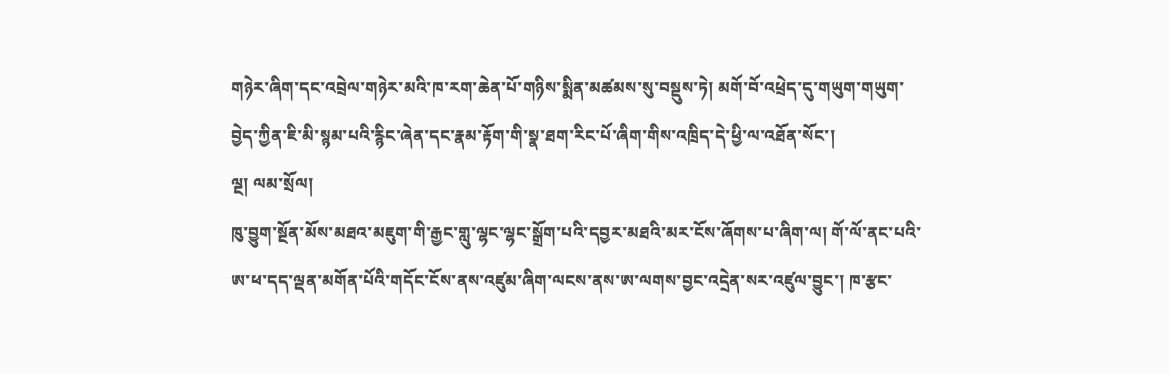གཉེར་ཞིག་དང་འབྲེལ་གཉེར་མའི་ཁ་རག་ཆེན་པོ་གཉིས་སྨིན་མཚམས་སུ་བསྡུས་ཏེ། མགོ་བོ་འཕྲེད་དུ་གཡུག་གཡུག་བྱེད་ཀྱིན་ཇི་མི་སྙམ་པའི་རྙིང་ཞེན་དང་རྣམ་རྟོག་གི་སྣ་ཐག་རིང་པོ་ཞིག་གིས་འཁྲིད་དེ་ཕྱི་ལ་འཐོན་སོང་།
ལྔ། ལམ་སྲོལ།
ཁུ་བྱུག་སྔོན་མོས་མཐའ་མཇུག་གི་རྒྱང་གླུ་ལྷང་ལྷང་སྒྲོག་པའི་དབྱར་མཐའི་མར་ངོས་ཞོགས་པ་ཞིག་ལ། གོ་ལོ་ནང་པའི་ཨ་ཕ་དད་ལྡན་མགོན་པོའི་གདོང་ངོས་ནས་འཛུམ་ཞིག་ལངས་ནས་ཨ་ལགས་བྱང་འདྲེན་སར་འཛུལ་བྱུང་། ཁ་རྩང་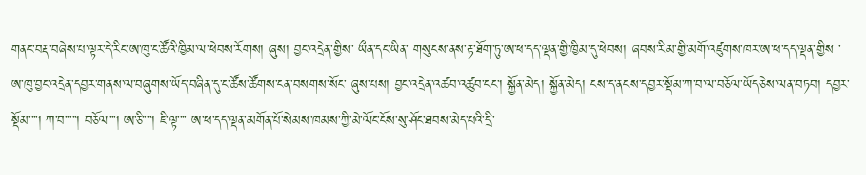གནང་བརྡ་བཞེས་པ་ལྟར་དེ་རིང་ཨ་ཁུ་ང་ཚོའི་ཁྱིམ་ལ་ཕེབས་རོགས། ཞུས། བྱང་འདྲེན་གྱིས་ ཡྀན་དང་ཡིན་ གསུངས་ནས་རྟ་ཐོག་ཏུ་ཨ་ཕ་དད་ལྡན་གྱི་ཁྱིམ་དུ་ཕེབས། ཞབས་རིམ་གྱི་མགོ་འཛུགས་ཁར་ཨ་ཕ་དད་ལྡན་གྱིས ་ཨ་ཁུ་བྱང་འདྲེན་དབྱར་གནས་ལ་བཞུགས་ཡོད་བཞིན་དུ་ང་ཚོས་ཚོགས་ངན་བསགས་སོང་ ཞུས་པས། བྱང་འདྲེན་འཚབ་འཚུབ་ངང་། སྐྱོན་མེད། སྐྱོན་མེད། ངས་ད་ནངས་དབྱར་སྡོམ་ཀ་བ་ལ་བཅོལ་ཡོདཅེས་ལན་བཏབ། དབྱར་སྡོམ་་་་། ཀ་བ་་་་་། བཅོལ་་་། ཨ་ཅི་་་་། ཇི་ལྟ་་་་ ཨ་ཕ་དད་ལྡན་མགོན་པོ་སེམས་ཁམས་ཀྱི་མེ་ལོང་ངོས་སུ་ཤོང་ཐབས་མེད་པའི་དྲི་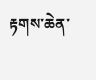རྟགས་ཆེན་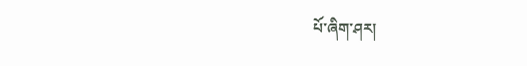པོ་ཞིག་ཤར།